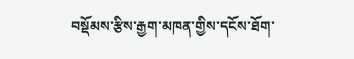བསྡོམས་རྩིས་རྒྱག་མཁན་གྱིས་དངོས་ཐོག་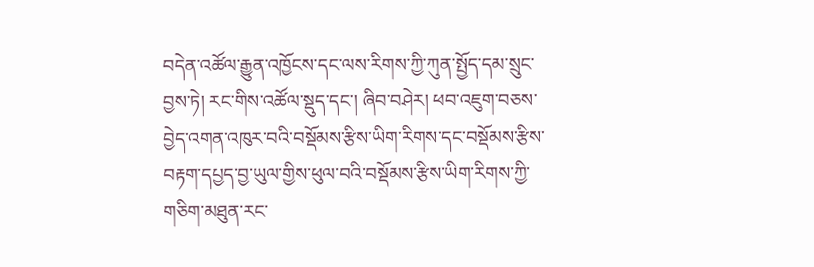བདེན་འཚོལ་རྒྱུན་འཁྱོངས་དང་ལས་རིགས་ཀྱི་ཀུན་སྤྱོད་དམ་སྲུང་བྱས་ཏེ། རང་གིས་འཚོལ་སྡུད་དང་། ཞིབ་བཤེར། ཕབ་འཇུག་བཅས་བྱེད་འགན་འཁུར་བའི་བསྡོམས་རྩིས་ཡིག་རིགས་དང་བསྡོམས་རྩིས་བརྟག་དཔྱད་བྱ་ཡུལ་གྱིས་ཕུལ་བའི་བསྡོམས་རྩིས་ཡིག་རིགས་ཀྱི་གཅིག་མཐུན་རང་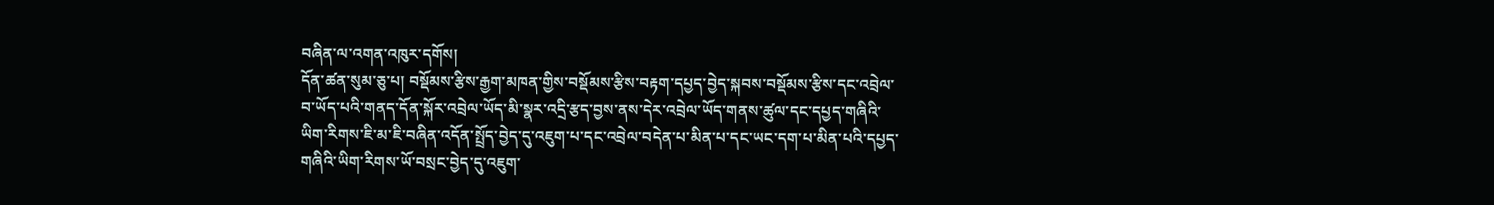བཞིན་ལ་འགན་འཁུར་དགོས།
དོན་ཚན་སུམ་ཅུ་པ། བསྡོམས་རྩིས་རྒྱག་མཁན་གྱིས་བསྡོམས་རྩིས་བརྟག་དཔྱད་བྱེད་སྐབས་བསྡོམས་རྩིས་དང་འབྲེལ་བ་ཡོད་པའི་གནད་དོན་སྐོར་འབྲེལ་ཡོད་མི་སྣར་འདྲི་རྩད་བྱས་ནས་དེར་འབྲེལ་ཡོད་གནས་ཚུལ་དང་དཔྱད་གཞིའི་ཡིག་རིགས་ཇི་མ་ཇི་བཞིན་འདོན་སྤྲོད་བྱེད་དུ་འཇུག་པ་དང་འབྲེལ་བདེན་པ་མིན་པ་དང་ཡང་དག་པ་མིན་པའི་དཔྱད་གཞིའི་ཡིག་རིགས་ཡོ་བསྲང་བྱེད་དུ་འཇུག་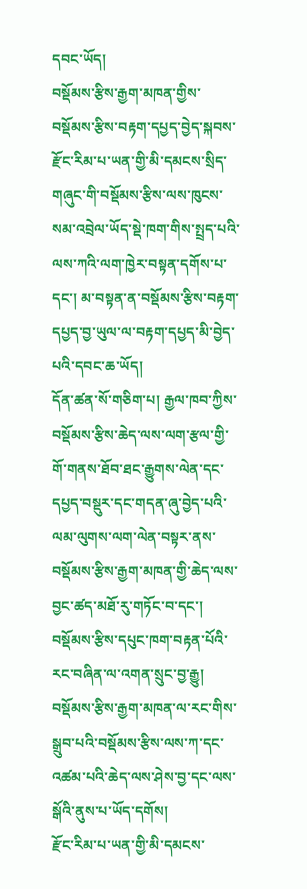དབང་ཡོད།
བསྡོམས་རྩིས་རྒྱག་མཁན་གྱིས་བསྡོམས་རྩིས་བརྟག་དཔྱད་བྱེད་སྐབས་རྫོང་རིམ་པ་ཡན་གྱི་མི་དམངས་སྲིད་གཞུང་གི་བསྡོམས་རྩིས་ལས་ཁུངས་སམ་འབྲེལ་ཡོད་སྡེ་ཁག་གིས་སྤྲད་པའི་ལས་ཀའི་ལག་ཁྱེར་བསྟན་དགོས་པ་དང་། མ་བསྟན་ན་བསྡོམས་རྩིས་བརྟག་དཔྱད་བྱ་ཡུལ་ལ་བརྟག་དཔྱད་མི་བྱེད་པའི་དབང་ཆ་ཡོད།
དོན་ཚན་སོ་གཅིག་པ། རྒྱལ་ཁབ་ཀྱིས་བསྡོམས་རྩིས་ཆེད་ལས་ལག་རྩལ་གྱི་གོ་གནས་ཐོབ་ཐང་རྒྱུགས་ལེན་དང་དཔྱད་བསྡུར་དང་གདན་ཞུ་བྱེད་པའི་ལམ་ལུགས་ལག་ལེན་བསྟར་ནས་བསྡོམས་རྩིས་རྒྱག་མཁན་གྱི་ཆེད་ལས་བྱང་ཚད་མཐོ་རུ་གཏོང་བ་དང་། བསྡོམས་རྩིས་དཔུང་ཁག་བརྟན་པོའི་རང་བཞིན་ལ་འགན་སྲུང་བྱ་རྒྱུ།
བསྡོམས་རྩིས་རྒྱག་མཁན་ལ་རང་གིས་སྒྲུབ་པའི་བསྡོམས་རྩིས་ལས་ཀ་དང་འཚམ་པའི་ཆེད་ལས་ཤེས་བྱ་དང་ལས་སྒོའི་ནུས་པ་ཡོད་དགོས།
རྫོང་རིམ་པ་ཡན་གྱི་མི་དམངས་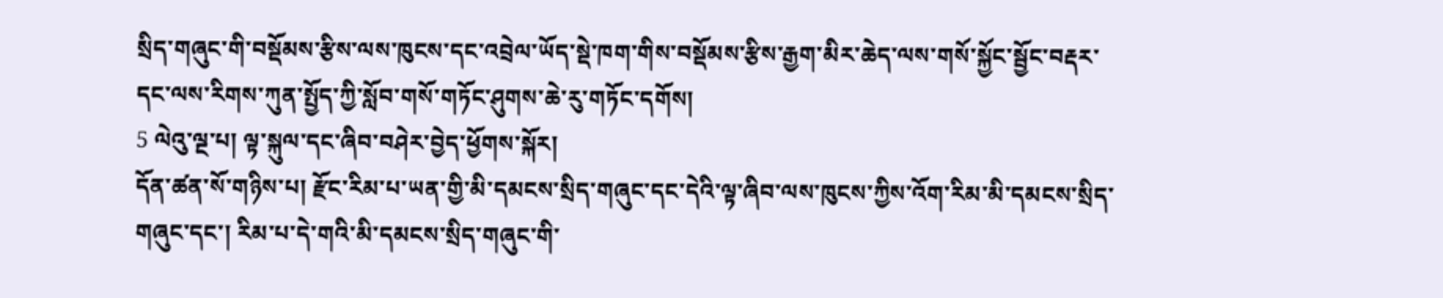སྲིད་གཞུང་གི་བསྡོམས་རྩིས་ལས་ཁུངས་དང་འབྲེལ་ཡོད་སྡེ་ཁག་གིས་བསྡོམས་རྩིས་རྒྱག་མིར་ཆེད་ལས་གསོ་སྐྱོང་སྦྱོང་བརྡར་དང་ལས་རིགས་ཀུན་སྤྱོད་ཀྱི་སློབ་གསོ་གཏོང་ཤུགས་ཆེ་རུ་གཏོང་དགོས།
5 ལེའུ་ལྔ་པ། ལྟ་སྐུལ་དང་ཞིབ་བཤེར་བྱེད་ཕྱོགས་སྐོར།
དོན་ཚན་སོ་གཉིས་པ། རྫོང་རིམ་པ་ཡན་གྱི་མི་དམངས་སྲིད་གཞུང་དང་དེའི་ལྟ་ཞིབ་ལས་ཁུངས་ཀྱིས་འོག་རིམ་མི་དམངས་སྲིད་གཞུང་དང་། རིམ་པ་དེ་གའི་མི་དམངས་སྲིད་གཞུང་གི་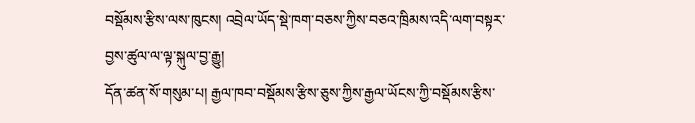བསྡོམས་རྩིས་ལས་ཁུངས། འབྲེལ་ཡོད་སྡེ་ཁག་བཅས་ཀྱིས་བཅའ་ཁྲིམས་འདི་ལག་བསྟར་བྱས་ཚུལ་ལ་ལྟ་སྐུལ་བྱ་རྒྱུ།
དོན་ཚན་སོ་གསུམ་པ། རྒྱལ་ཁབ་བསྡོམས་རྩིས་ཅུས་ཀྱིས་རྒྱལ་ཡོངས་ཀྱི་བསྡོམས་རྩིས་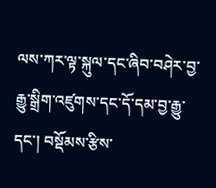ལས་ཀར་ལྟ་སྐུལ་དང་ཞིབ་བཤེར་བྱ་རྒྱུ་སྒྲིག་འཛུགས་དང་དོ་དམ་བྱ་རྒྱུ་དང་། བསྡོམས་རྩིས་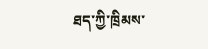ཐད་ཀྱི་ཁྲིམས་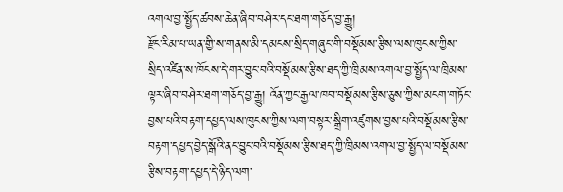འགལ་བྱ་སྤྱོད་ཚབས་ཆེན་ཞིབ་བཤེར་དང་ཐག་གཅོད་བྱ་རྒྱུ།
རྫོང་རིམ་པ་ཡན་གྱི་ས་གནས་མི་དམངས་སྲིད་གཞུང་གི་བསྡོམས་རྩིས་ལས་ཁུངས་ཀྱིས་སྲིད་འཛིན་ས་ཁོངས་དེ་གར་བྱུང་བའི་བསྡོམས་རྩིས་ཐད་ཀྱི་ཁྲིམས་འགལ་བྱ་སྤྱོད་ལ་ཁྲིམས་ལྟར་ཞིབ་བཤེར་ཐག་གཅོད་བྱ་རྒྱུ། འོན་ཀྱང་རྒྱལ་ཁབ་བསྡོམས་རྩིས་ཅུས་ཀྱིས་མངག་གཏོང་བྱས་པའི་བརྟག་དཔྱད་ལས་ཁུངས་ཀྱིས་ལག་བསྟར་སྒྲིག་འཛུགས་བྱས་པའི་བསྡོམས་རྩིས་བརྟག་དཔྱད་བྱེད་སྒོའི་ནང་བྱུང་བའི་བསྡོམས་རྩིས་ཐད་ཀྱི་ཁྲིམས་འགལ་བྱ་སྤྱོད་ལ་བསྡོམས་རྩིས་བརྟག་དཔྱད་དེ་ཉིད་ལག་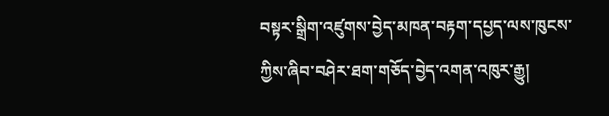བསྟར་སྒྲིག་འཛུགས་བྱེད་མཁན་བརྟག་དཔྱད་ལས་ཁུངས་ཀྱིས་ཞིབ་བཤེར་ཐག་གཅོད་བྱེད་འགན་འཁུར་རྒྱུ།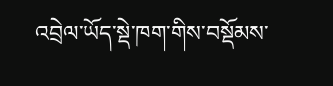འབྲེལ་ཡོད་སྡེ་ཁག་གིས་བསྡོམས་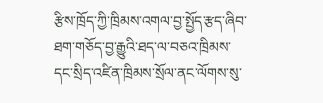རྩིས་ཁྲོད་ཀྱི་ཁྲིམས་འགལ་བྱ་སྤྱོད་རྩད་ཞིབ་ཐག་གཅོད་བྱ་རྒྱུའི་ཐད་ལ་བཅའ་ཁྲིམས་དང་སྲིད་འཛིན་ཁྲིམས་སྲོལ་ནང་ལོགས་སུ་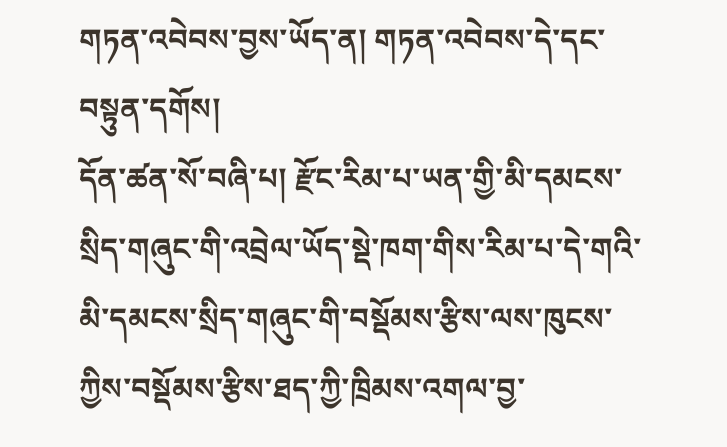གཏན་འབེབས་བྱས་ཡོད་ན། གཏན་འབེབས་དེ་དང་བསྟུན་དགོས།
དོན་ཚན་སོ་བཞི་པ། རྫོང་རིམ་པ་ཡན་གྱི་མི་དམངས་སྲིད་གཞུང་གི་འབྲེལ་ཡོད་སྡེ་ཁག་གིས་རིམ་པ་དེ་གའི་མི་དམངས་སྲིད་གཞུང་གི་བསྡོམས་རྩིས་ལས་ཁུངས་ཀྱིས་བསྡོམས་རྩིས་ཐད་ཀྱི་ཁྲིམས་འགལ་བྱ་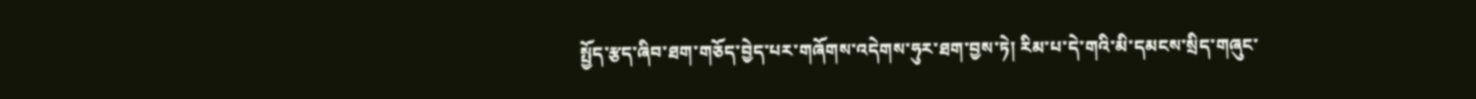སྤྱོད་རྩད་ཞིབ་ཐག་གཅོད་བྱེད་པར་གཞོགས་འདེགས་ཧུར་ཐག་བྱས་ཏེ། རིམ་པ་དེ་གའི་མི་དམངས་སྲིད་གཞུང་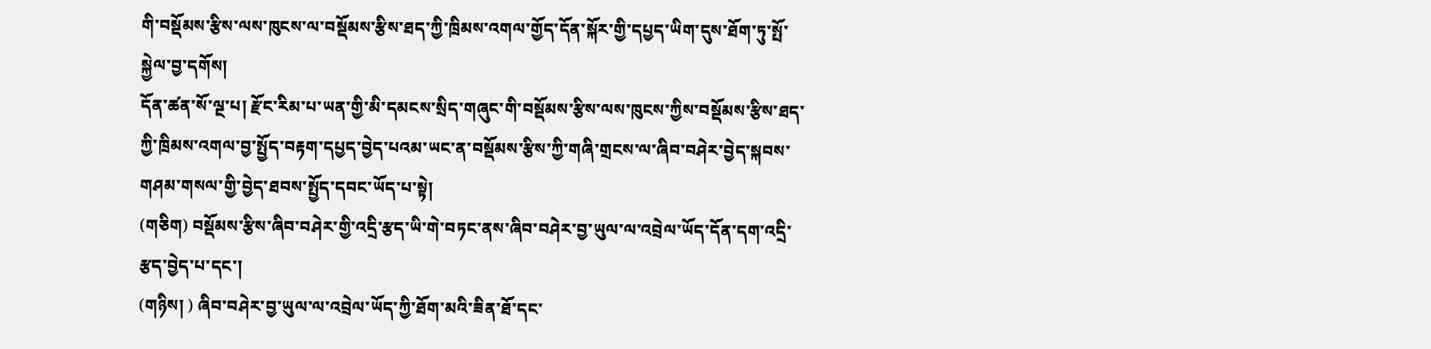གི་བསྡོམས་རྩིས་ལས་ཁུངས་ལ་བསྡོམས་རྩིས་ཐད་ཀྱི་ཁྲིམས་འགལ་གྱོད་དོན་སྐོར་གྱི་དཔྱད་ཡིག་དུས་ཐོག་ཏུ་སྤོ་སྐྱེལ་བྱ་དགོས།
དོན་ཚན་སོ་ལྔ་པ། རྫོང་རིམ་པ་ཡན་གྱི་མི་དམངས་སྲིད་གཞུང་གི་བསྡོམས་རྩིས་ལས་ཁུངས་ཀྱིས་བསྡོམས་རྩིས་ཐད་ཀྱི་ཁྲིམས་འགལ་བྱ་སྤྱོད་བརྟག་དཔྱད་བྱེད་པའམ་ཡང་ན་བསྡོམས་རྩིས་ཀྱི་གཞི་གྲངས་ལ་ཞིབ་བཤེར་བྱེད་སྐབས་གཤམ་གསལ་གྱི་བྱེད་ཐབས་སྤྱོད་དབང་ཡོད་པ་སྟེ།
(གཅིག) བསྡོམས་རྩིས་ཞིབ་བཤེར་གྱི་འདྲི་རྩད་ཡི་གེ་བཏང་ནས་ཞིབ་བཤེར་བྱ་ཡུལ་ལ་འབྲེལ་ཡོད་དོན་དག་འདྲི་རྩད་བྱེད་པ་དང་།
(གཉིས། ) ཞིབ་བཤེར་བྱ་ཡུལ་ལ་འབྲེལ་ཡོད་ཀྱི་ཐོག་མའི་ཟིན་ཐོ་དང་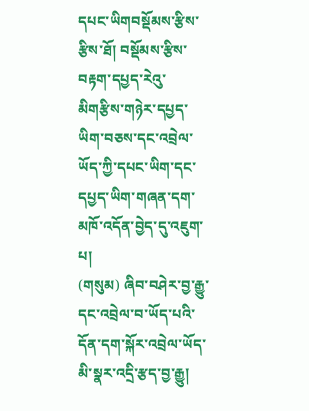དཔང་ཡིགབསྡོམས་རྩིས་རྩིས་ཐོ། བསྡོམས་རྩིས་བརྟག་དཔྱད་རེའུ་མིགརྩིས་གཉེར་དཔྱད་ཡིག་བཅས་དང་འབྲེལ་ཡོད་ཀྱི་དཔང་ཡིག་དང་དཔྱད་ཡིག་གཞན་དག་མཁོ་འདོན་བྱེད་དུ་འཇུག་པ།
(གསུམ) ཞིབ་བཤེར་བྱ་རྒྱུ་དང་འབྲེལ་བ་ཡོད་པའི་དོན་དག་སྐོར་འབྲེལ་ཡོད་མི་སྣར་འདྲི་རྩད་བྱ་རྒྱུ།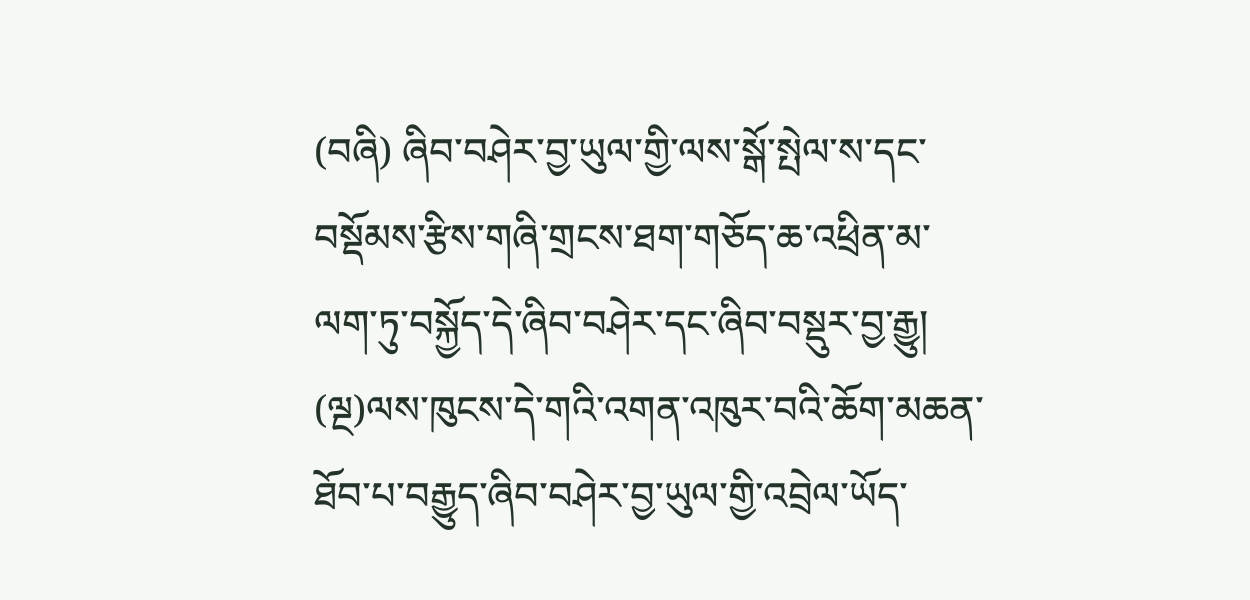(བཞི) ཞིབ་བཤེར་བྱ་ཡུལ་གྱི་ལས་སྒོ་སྤེལ་ས་དང་བསྡོམས་རྩིས་གཞི་གྲངས་ཐག་གཅོད་ཆ་འཕྲིན་མ་ལག་ཏུ་བསྐྱོད་དེ་ཞིབ་བཤེར་དང་ཞིབ་བསྡུར་བྱ་རྒྱུ།
(ལྔ)ལས་ཁུངས་དེ་གའི་འགན་འཁུར་བའི་ཆོག་མཆན་ཐོབ་པ་བརྒྱུད་ཞིབ་བཤེར་བྱ་ཡུལ་གྱི་འབྲེལ་ཡོད་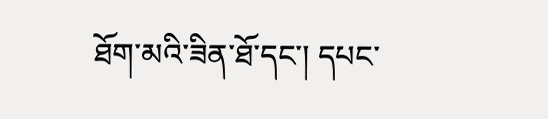ཐོག་མའི་ཟིན་ཐོ་དང་། དཔང་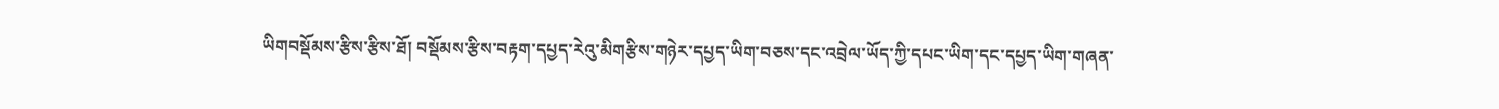ཡིགབསྡོམས་རྩིས་རྩིས་ཐོ། བསྡོམས་རྩིས་བརྟག་དཔྱད་རེའུ་མིགརྩིས་གཉེར་དཔྱད་ཡིག་བཅས་དང་འབྲེལ་ཡོད་ཀྱི་དཔང་ཡིག་དང་དཔྱད་ཡིག་གཞན་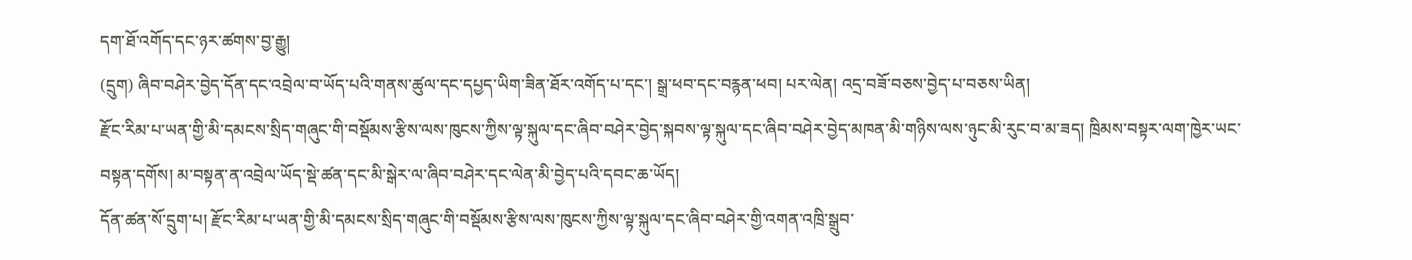དག་ཐོ་འགོད་དང་ཉར་ཚགས་བྱ་རྒྱུ།
(དྲུག) ཞིབ་བཤེར་བྱེད་དོན་དང་འབྲེལ་བ་ཡོད་པའི་གནས་ཚུལ་དང་དཔྱད་ཡིག་ཟིན་ཐོར་འགོད་པ་དང་། སྒྲ་ཕབ་དང་བརྙན་ཕབ། པར་ལེན། འདྲ་བཟོ་བཅས་བྱེད་པ་བཅས་ཡིན།
རྫོང་རིམ་པ་ཡན་གྱི་མི་དམངས་སྲིད་གཞུང་གི་བསྡོམས་རྩིས་ལས་ཁུངས་ཀྱིས་ལྟ་སྐུལ་དང་ཞིབ་བཤེར་བྱེད་སྐབས་ལྟ་སྐུལ་དང་ཞིབ་བཤེར་བྱེད་མཁན་མི་གཉིས་ལས་ཉུང་མི་རུང་བ་མ་ཟད། ཁྲིམས་བསྟར་ལག་ཁྱེར་ཡང་བསྟན་དགོས། མ་བསྟན་ན་འབྲེལ་ཡོད་སྡེ་ཚན་དང་མི་སྒེར་ལ་ཞིབ་བཤེར་དང་ལེན་མི་བྱེད་པའི་དབང་ཆ་ཡོད།
དོན་ཚན་སོ་དྲུག་པ། རྫོང་རིམ་པ་ཡན་གྱི་མི་དམངས་སྲིད་གཞུང་གི་བསྡོམས་རྩིས་ལས་ཁུངས་ཀྱིས་ལྟ་སྐུལ་དང་ཞིབ་བཤེར་གྱི་འགན་འཁྲི་སྒྲུབ་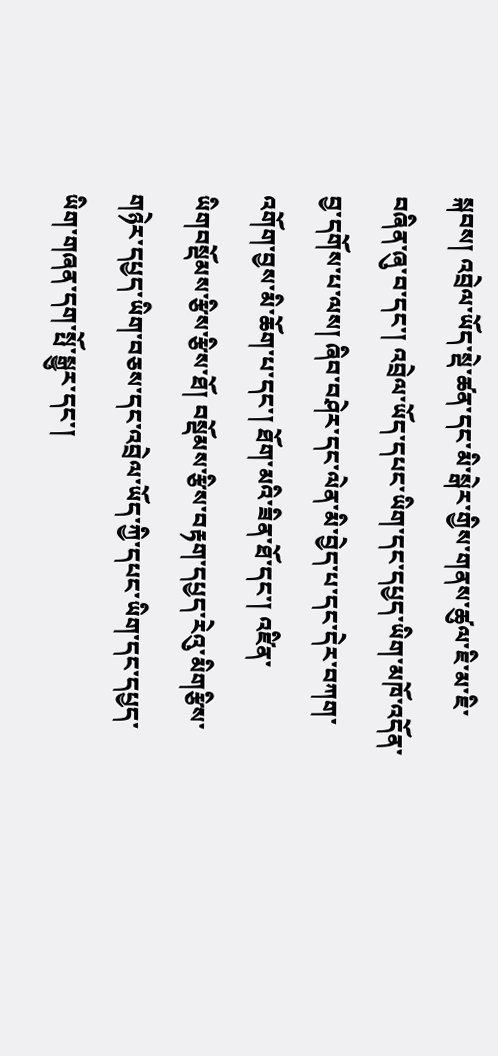སྐབས། འབྲེལ་ཡོད་སྡེ་ཚན་དང་མི་སྒེར་གྱིས་གནས་ཚུལ་ཇི་མ་ཇི་བཞིན་ཞུ་བ་དང་། འབྲེལ་ཡོད་དཔང་ཡིག་དང་དཔྱད་ཡིག་མཁོ་འདོན་བྱ་དགོས་པ་ལས། ཞིབ་བཤེར་དང་ལེན་མི་བྱེད་པ་དང་དེར་བཀག་འགོག་བྱས་མི་ཆོག་པ་དང་། ཐོག་མའི་ཟིན་ཐོ་དང་། འཛིན་ཡིགབསྡོམས་རྩིས་རྩིས་ཐོ། བསྡོམས་རྩིས་བརྟག་དཔྱད་རེའུ་མིགརྩིས་གཉེར་དཔྱད་ཡིག་བཅས་དང་འབྲེལ་ཡོད་ཀྱི་དཔང་ཡིག་དང་དཔྱད་ཡིག་གཞན་དག་སྤོ་སྒྱུར་དང་།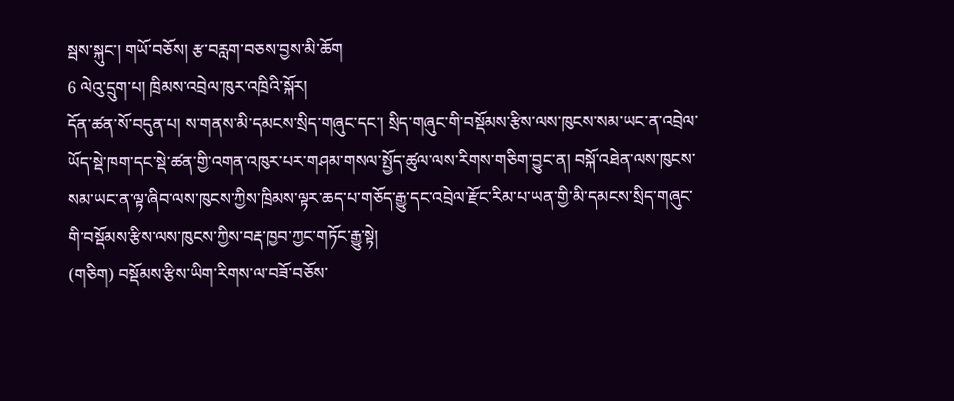སྦས་སྐུང་། གཡོ་བཅོས། རྩ་བརླག་བཅས་བྱས་མི་ཆོག
6 ལེའུ་དྲུག་པ། ཁྲིམས་འབྲེལ་ཁུར་འཁྲིའི་སྐོར།
དོན་ཚན་སོ་བདུན་པ། ས་གནས་མི་དམངས་སྲིད་གཞུང་དང་། སྲིད་གཞུང་གི་བསྡོམས་རྩིས་ལས་ཁུངས་སམ་ཡང་ན་འབྲེལ་ཡོད་སྡེ་ཁག་དང་སྡེ་ཚན་གྱི་འགན་འཁུར་པར་གཤམ་གསལ་སྤྱོད་ཚུལ་ལས་རིགས་གཅིག་བྱུང་ན། བསྐོ་འཐེན་ལས་ཁུངས་སམ་ཡང་ན་ལྟ་ཞིབ་ལས་ཁུངས་ཀྱིས་ཁྲིམས་ལྟར་ཆད་པ་གཅོད་རྒྱུ་དང་འབྲེལ་རྫོང་རིམ་པ་ཡན་གྱི་མི་དམངས་སྲིད་གཞུང་གི་བསྡོམས་རྩིས་ལས་ཁུངས་ཀྱིས་བརྡ་ཁྱབ་ཀྱང་གཏོང་རྒྱུ་སྟེ།
(གཅིག) བསྡོམས་རྩིས་ཡིག་རིགས་ལ་བཟོ་བཅོས་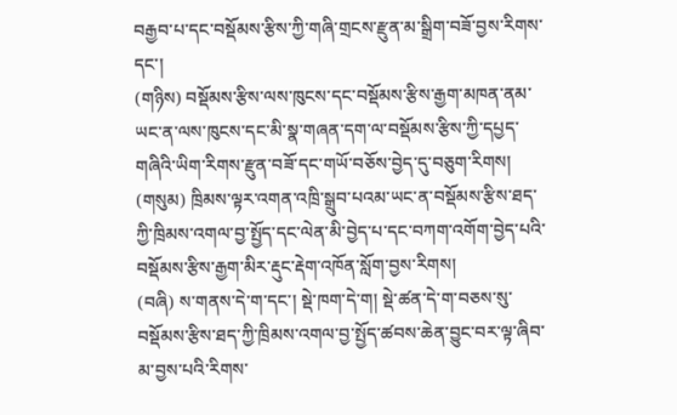བརྒྱབ་པ་དང་བསྡོམས་རྩིས་ཀྱི་གཞི་གྲངས་རྫུན་མ་སྒྲིག་བཟོ་བྱས་རིགས་དང་།
(གཉིས) བསྡོམས་རྩིས་ལས་ཁུངས་དང་བསྡོམས་རྩིས་རྒྱག་མཁན་ནམ་ཡང་ན་ལས་ཁུངས་དང་མི་སྣ་གཞན་དག་ལ་བསྡོམས་རྩིས་ཀྱི་དཔྱད་གཞིའི་ཡིག་རིགས་རྫུན་བཟོ་དང་གཡོ་བཅོས་བྱེད་དུ་བཅུག་རིགས།
(གསུམ) ཁྲིམས་ལྟར་འགན་འཁྲི་སྒྲུབ་པའམ་ཡང་ན་བསྡོམས་རྩིས་ཐད་ཀྱི་ཁྲིམས་འགལ་བྱ་སྤྱོད་དང་ལེན་མི་བྱེད་པ་དང་བཀག་འགོག་བྱེད་པའི་བསྡོམས་རྩིས་རྒྱག་མིར་རྡུང་རྡེག་འཁོན་སློག་བྱས་རིགས།
(བཞི) ས་གནས་དེ་ག་དང་། སྡེ་ཁག་དེ་ག། སྡེ་ཚན་དེ་ག་བཅས་སུ་བསྡོམས་རྩིས་ཐད་ཀྱི་ཁྲིམས་འགལ་བྱ་སྤྱོད་ཚབས་ཆེན་བྱུང་བར་ལྟ་ཞིབ་མ་བྱས་པའི་རིགས་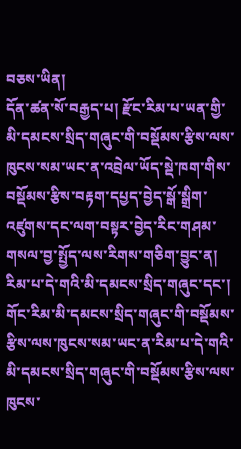བཅས་ཡིན།
དོན་ཚན་སོ་བརྒྱད་པ། རྫོང་རིམ་པ་ཡན་གྱི་མི་དམངས་སྲིད་གཞུང་གི་བསྡོམས་རྩིས་ལས་ཁུངས་སམ་ཡང་ན་འབྲེལ་ཡོད་སྡེ་ཁག་གིས་བསྡོམས་རྩིས་བརྟག་དཔྱད་བྱེད་སྒོ་སྒྲིག་འཛུགས་དང་ལག་བསྟར་བྱེད་རིང་གཤམ་གསལ་བྱ་སྤྱོད་ལས་རིགས་གཅིག་བྱུང་ན། རིམ་པ་དེ་གའི་མི་དམངས་སྲིད་གཞུང་དང་། གོང་རིམ་མི་དམངས་སྲིད་གཞུང་གི་བསྡོམས་རྩིས་ལས་ཁུངས་སམ་ཡང་ན་རིམ་པ་དེ་གའི་མི་དམངས་སྲིད་གཞུང་གི་བསྡོམས་རྩིས་ལས་ཁུངས་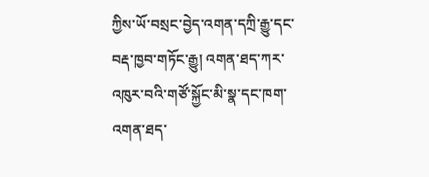ཀྱིས་ཡོ་བསྲང་བྱེད་འགན་དཀྲི་རྒྱུ་དང་བརྡ་ཁྱབ་གཏོང་རྒྱུ། འགན་ཐད་ཀར་འཁུར་བའི་གཙོ་སྐྱོང་མི་སྣ་དང་ཁག་འགན་ཐད་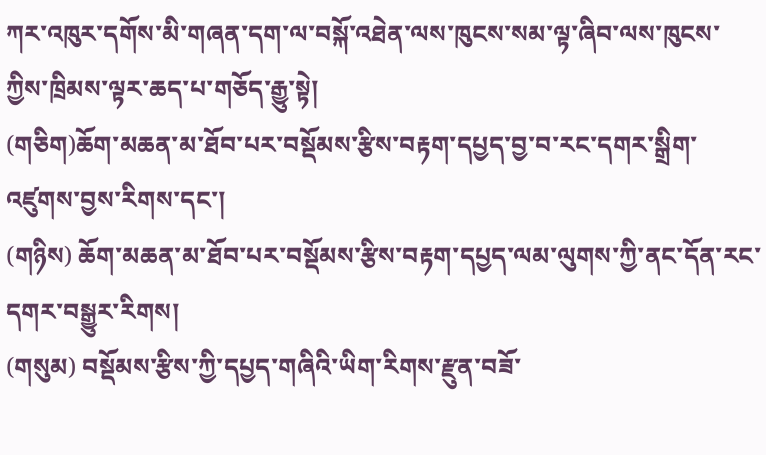ཀར་འཁུར་དགོས་མི་གཞན་དག་ལ་བསྐོ་འཐེན་ལས་ཁུངས་སམ་ལྟ་ཞིབ་ལས་ཁུངས་ཀྱིས་ཁྲིམས་ལྟར་ཆད་པ་གཅོད་རྒྱུ་སྟེ།
(གཅིག)ཆོག་མཆན་མ་ཐོབ་པར་བསྡོམས་རྩིས་བརྟག་དཔྱད་བྱ་བ་རང་དགར་སྒྲིག་འཛུགས་བྱས་རིགས་དང་།
(གཉིས) ཆོག་མཆན་མ་ཐོབ་པར་བསྡོམས་རྩིས་བརྟག་དཔྱད་ལམ་ལུགས་ཀྱི་ནང་དོན་རང་དགར་བསྒྱུར་རིགས།
(གསུམ) བསྡོམས་རྩིས་ཀྱི་དཔྱད་གཞིའི་ཡིག་རིགས་རྫུན་བཟོ་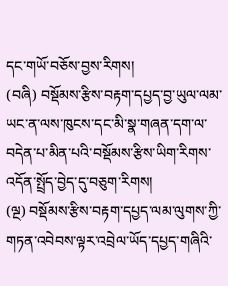དང་གཡོ་བཅོས་བྱས་རིགས།
(བཞི) བསྡོམས་རྩིས་བརྟག་དཔྱད་བྱ་ཡུལ་ལམ་ཡང་ན་ལས་ཁུངས་དང་མི་སྣ་གཞན་དག་ལ་བདེན་པ་མིན་པའི་བསྡོམས་རྩིས་ཡིག་རིགས་འདོན་སྤྲོད་བྱེད་དུ་བཅུག་རིགས།
(ལྔ) བསྡོམས་རྩིས་བརྟག་དཔྱད་ལམ་ལུགས་ཀྱི་གཏན་འབེབས་ལྟར་འབྲེལ་ཡོད་དཔྱད་གཞིའི་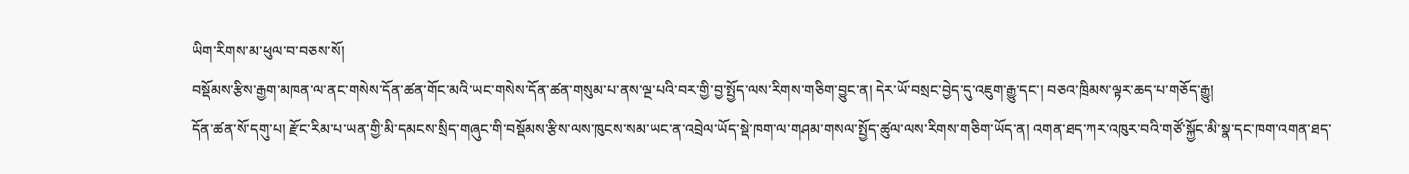ཡིག་རིགས་མ་ཕུལ་བ་བཅས་སོ།
བསྡོམས་རྩིས་རྒྱག་མཁན་ལ་ནང་གསེས་དོན་ཚན་གོང་མའི་ཡང་གསེས་དོན་ཚན་གསུམ་པ་ནས་ལྔ་པའི་བར་གྱི་བྱ་སྤྱོད་ལས་རིགས་གཅིག་བྱུང་ན། དེར་ཡོ་བསྲང་བྱེད་དུ་འཇུག་རྒྱུ་དང་། བཅའ་ཁྲིམས་ལྟར་ཆད་པ་གཅོད་རྒྱུ།
དོན་ཚན་སོ་དགུ་པ། རྫོང་རིམ་པ་ཡན་གྱི་མི་དམངས་སྲིད་གཞུང་གི་བསྡོམས་རྩིས་ལས་ཁུངས་སམ་ཡང་ན་འབྲེལ་ཡོད་སྡེ་ཁག་ལ་གཤམ་གསལ་སྤྱོད་ཚུལ་ལས་རིགས་གཅིག་ཡོད་ན། འགན་ཐད་ཀར་འཁུར་བའི་གཙོ་སྐྱོང་མི་སྣ་དང་ཁག་འགན་ཐད་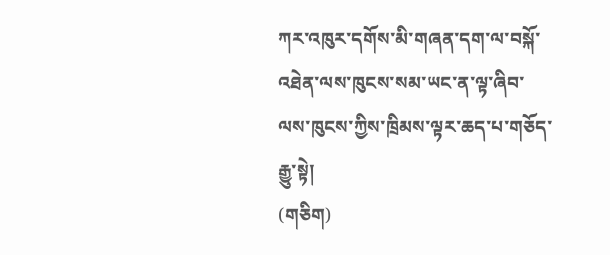ཀར་འཁུར་དགོས་མི་གཞན་དག་ལ་བསྐོ་འཐེན་ལས་ཁུངས་སམ་ཡང་ན་ལྟ་ཞིབ་ལས་ཁུངས་ཀྱིས་ཁྲིམས་ལྟར་ཆད་པ་གཅོད་རྒྱུ་སྟེ།
(གཅིག)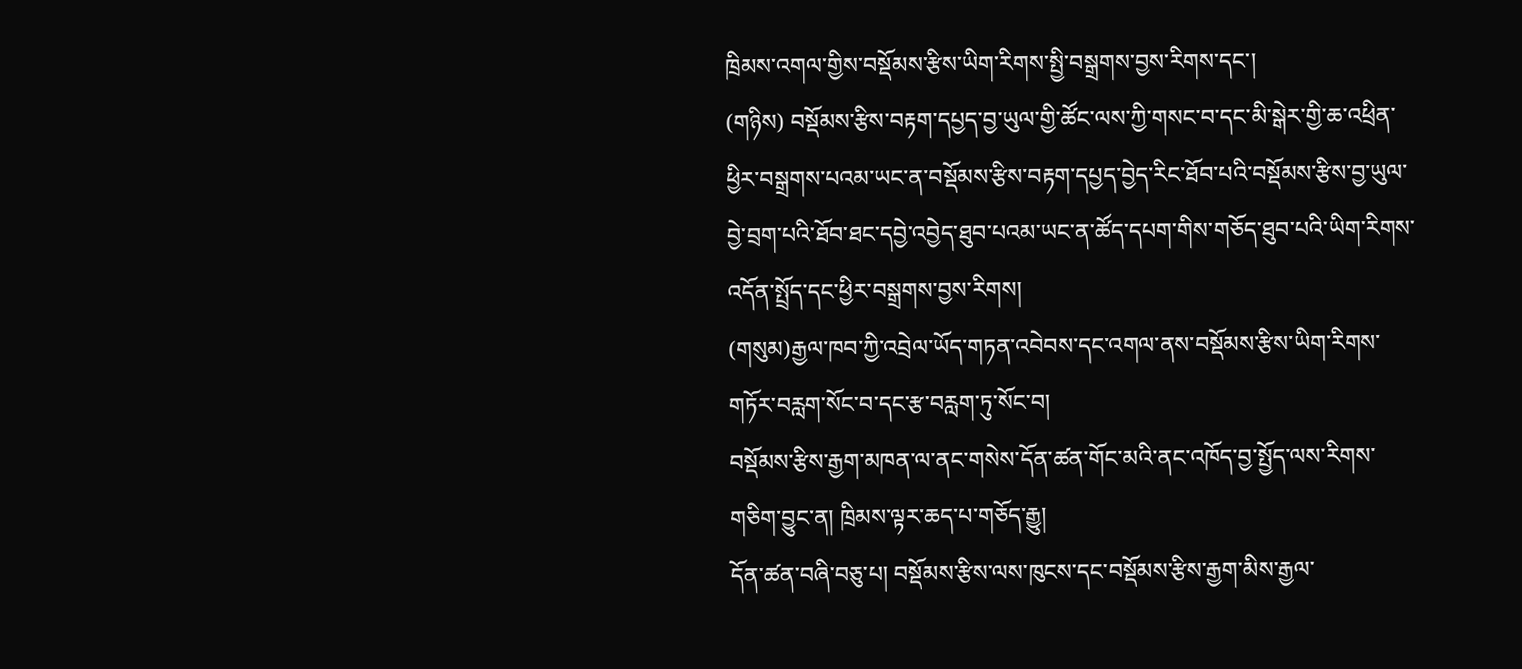ཁྲིམས་འགལ་གྱིས་བསྡོམས་རྩིས་ཡིག་རིགས་སྤྱི་བསྒྲགས་བྱས་རིགས་དང་།
(གཉིས) བསྡོམས་རྩིས་བརྟག་དཔྱད་བྱ་ཡུལ་གྱི་ཚོང་ལས་ཀྱི་གསང་བ་དང་མི་སྒེར་གྱི་ཆ་འཕྲིན་ཕྱིར་བསྒྲགས་པའམ་ཡང་ན་བསྡོམས་རྩིས་བརྟག་དཔྱད་བྱེད་རིང་ཐོབ་པའི་བསྡོམས་རྩིས་བྱ་ཡུལ་བྱེ་བྲག་པའི་ཐོབ་ཐང་དབྱེ་འབྱེད་ཐུབ་པའམ་ཡང་ན་ཚོད་དཔག་གིས་གཅོད་ཐུབ་པའི་ཡིག་རིགས་འདོན་སྤྲོད་དང་ཕྱིར་བསྒྲགས་བྱས་རིགས།
(གསུམ)རྒྱལ་ཁབ་ཀྱི་འབྲེལ་ཡོད་གཏན་འབེབས་དང་འགལ་ནས་བསྡོམས་རྩིས་ཡིག་རིགས་གཏོར་བརླག་སོང་བ་དང་རྩ་བརླག་ཏུ་སོང་བ།
བསྡོམས་རྩིས་རྒྱག་མཁན་ལ་ནང་གསེས་དོན་ཚན་གོང་མའི་ནང་འཁོད་བྱ་སྤྱོད་ལས་རིགས་གཅིག་བྱུང་ན། ཁྲིམས་ལྟར་ཆད་པ་གཅོད་རྒྱུ།
དོན་ཚན་བཞི་བཅུ་པ། བསྡོམས་རྩིས་ལས་ཁུངས་དང་བསྡོམས་རྩིས་རྒྱག་མིས་རྒྱལ་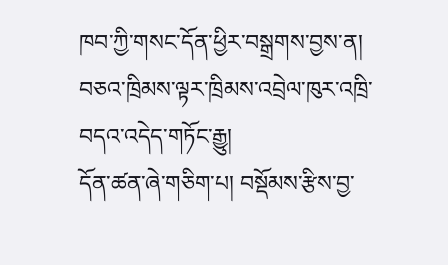ཁབ་ཀྱི་གསང་དོན་ཕྱིར་བསྒྲགས་བྱས་ན། བཅའ་ཁྲིམས་ལྟར་ཁྲིམས་འབྲེལ་ཁུར་འཁྲི་བདའ་འདེད་གཏོང་རྒྱུ།
དོན་ཚན་ཞེ་གཅིག་པ། བསྡོམས་རྩིས་བྱ་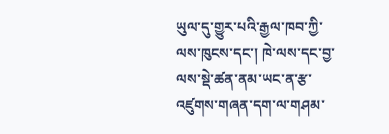ཡུལ་དུ་གྱུར་པའི་རྒྱལ་ཁབ་ཀྱི་ལས་ཁུངས་དང་། ཁེ་ལས་དང་བྱ་ལས་སྡེ་ཚན་ནམ་ཡང་ན་རྩ་འཛུགས་གཞན་དག་ལ་གཤམ་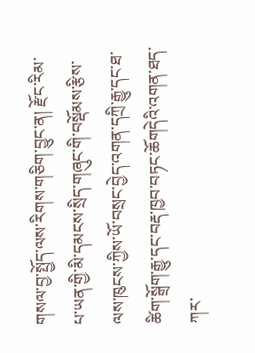གསལ་བྱ་སྤྱོད་ལས་རིགས་གཅིག་བྱུང་ན། རྫོང་རིམ་པ་ཡན་གྱི་མི་དམངས་སྲིད་གཞུང་གི་བསྡོམས་རྩིས་ལས་ཁུངས་ཀྱིས་ཡོ་བསྲང་བྱེད་འགན་དཀྲི་རྒྱུ་དང་ཐ་ཚིག་སྒྲོག་རྒྱུ་དང་བརྡ་ཁྱབ་བཏང་ཆོགདེའི་འགན་ཐད་ཀར་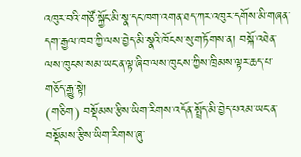འཁུར་བའི་གཙོ་སྐྱོང་མི་སྣ་དང་ཁག་འགན་ཐད་ཀར་འཁུར་དགོས་མི་གཞན་དག་རྒྱལ་ཁབ་ཀྱི་ལས་བྱེད་མི་སྣའི་ཁོངས་སུ་གཏོགས་ན། བསྐོ་འཐེན་ལས་ཁུངས་སམ་ཡང་ན་ལྟ་ཞིབ་ལས་ཁུངས་ཀྱིས་ཁྲིམས་ལྟར་ཆད་པ་གཅོད་རྒྱུ་སྟེ།
(གཅིག) བསྡོམས་རྩིས་ཡིག་རིགས་འདོན་སྤྲོད་མི་བྱེད་པའམ་ཡང་ན་བསྡོམས་རྩིས་ཡིག་རིགས་ཞུ་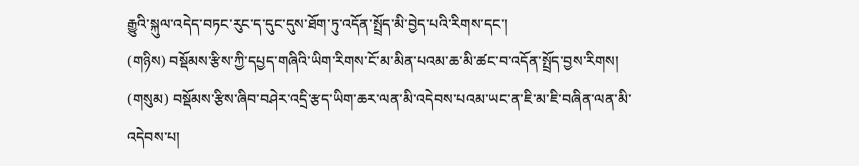རྒྱུའི་སྐུལ་འདེད་བཏང་རུང་ད་དུང་དུས་ཐོག་ཏུ་འདོན་སྤྲོད་མི་བྱེད་པའི་རིགས་དང་།
(གཉིས) བསྡོམས་རྩིས་ཀྱི་དཔྱད་གཞིའི་ཡིག་རིགས་ངོ་མ་མིན་པའམ་ཆ་མི་ཚང་བ་འདོན་སྤྲོད་བྱས་རིགས།
(གསུམ) བསྡོམས་རྩིས་ཞིབ་བཤེར་འདྲི་རྩད་ཡིག་ཆར་ལན་མི་འདེབས་པའམ་ཡང་ན་ཇི་མ་ཇི་བཞིན་ལན་མི་འདེབས་པ།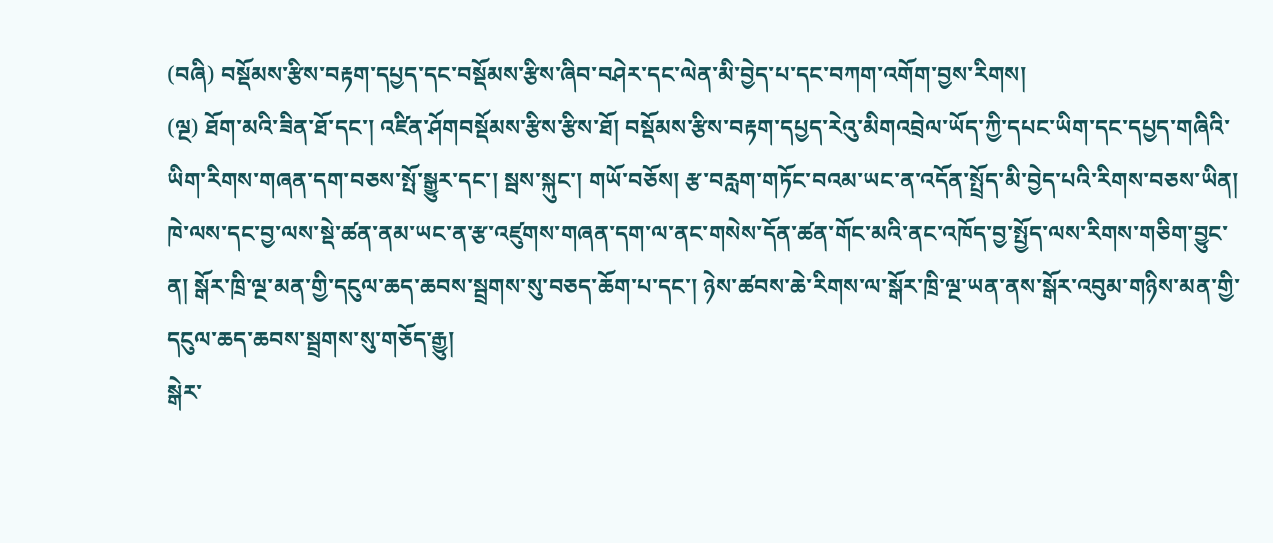(བཞི) བསྡོམས་རྩིས་བརྟག་དཔྱད་དང་བསྡོམས་རྩིས་ཞིབ་བཤེར་དང་ལེན་མི་བྱེད་པ་དང་བཀག་འགོག་བྱས་རིགས།
(ལྔ) ཐོག་མའི་ཟིན་ཐོ་དང་། འཛིན་ཤོགབསྡོམས་རྩིས་རྩིས་ཐོ། བསྡོམས་རྩིས་བརྟག་དཔྱད་རེའུ་མིགའབྲེལ་ཡོད་ཀྱི་དཔང་ཡིག་དང་དཔྱད་གཞིའི་ཡིག་རིགས་གཞན་དག་བཅས་སྤོ་སྒྱུར་དང་། སྦས་སྐུང་། གཡོ་བཅོས། རྩ་བརླག་གཏོང་བའམ་ཡང་ན་འདོན་སྤྲོད་མི་བྱེད་པའི་རིགས་བཅས་ཡིན།
ཁེ་ལས་དང་བྱ་ལས་སྡེ་ཚན་ནམ་ཡང་ན་རྩ་འཛུགས་གཞན་དག་ལ་ནང་གསེས་དོན་ཚན་གོང་མའི་ནང་འཁོད་བྱ་སྤྱོད་ལས་རིགས་གཅིག་བྱུང་ན། སྒོར་ཁྲི་ལྔ་མན་གྱི་དངུལ་ཆད་ཆབས་སྦྲགས་སུ་བཅད་ཆོག་པ་དང་། ཉེས་ཚབས་ཆེ་རིགས་ལ་སྒོར་ཁྲི་ལྔ་ཡན་ནས་སྒོར་འབུམ་གཉིས་མན་གྱི་དངུལ་ཆད་ཆབས་སྦྲགས་སུ་གཅོད་རྒྱུ།
སྒེར་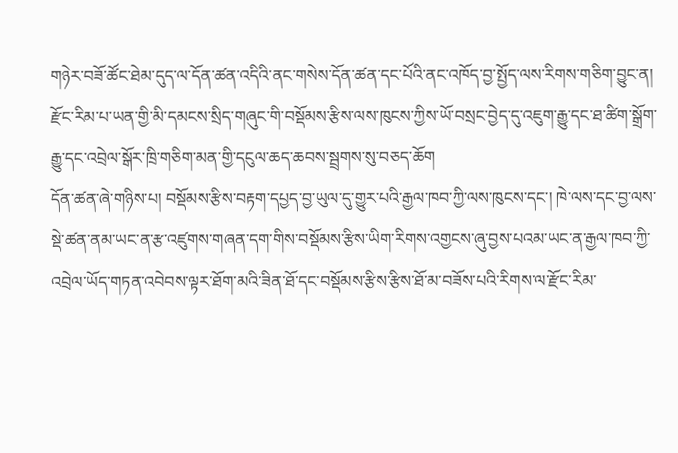གཉེར་བཟོ་ཚོང་ཐེམ་དུད་ལ་དོན་ཚན་འདིའི་ནང་གསེས་དོན་ཚན་དང་པོའི་ནང་འཁོད་བྱ་སྤྱོད་ལས་རིགས་གཅིག་བྱུང་ན། རྫོང་རིམ་པ་ཡན་གྱི་མི་དམངས་སྲིད་གཞུང་གི་བསྡོམས་རྩིས་ལས་ཁུངས་ཀྱིས་ཡོ་བསྲང་བྱེད་དུ་འཇུག་རྒྱུ་དང་ཐ་ཚིག་སྒྲོག་རྒྱུ་དང་འབྲེལ་སྒོར་ཁྲི་གཅིག་མན་གྱི་དངུལ་ཆད་ཆབས་སྦྲགས་སུ་བཅད་ཆོག
དོན་ཚན་ཞེ་གཉིས་པ། བསྡོམས་རྩིས་བརྟག་དཔྱད་བྱ་ཡུལ་དུ་གྱུར་པའི་རྒྱལ་ཁབ་ཀྱི་ལས་ཁུངས་དང་། ཁེ་ལས་དང་བྱ་ལས་སྡེ་ཚན་ནམ་ཡང་ན་རྩ་འཛུགས་གཞན་དག་གིས་བསྡོམས་རྩིས་ཡིག་རིགས་འགྱངས་ཞུ་བྱས་པའམ་ཡང་ན་རྒྱལ་ཁབ་ཀྱི་འབྲེལ་ཡོད་གཏན་འབེབས་ལྟར་ཐོག་མའི་ཟིན་ཐོ་དང་བསྡོམས་རྩིས་རྩིས་ཐོ་མ་བཟོས་པའི་རིགས་ལ་རྫོང་རིམ་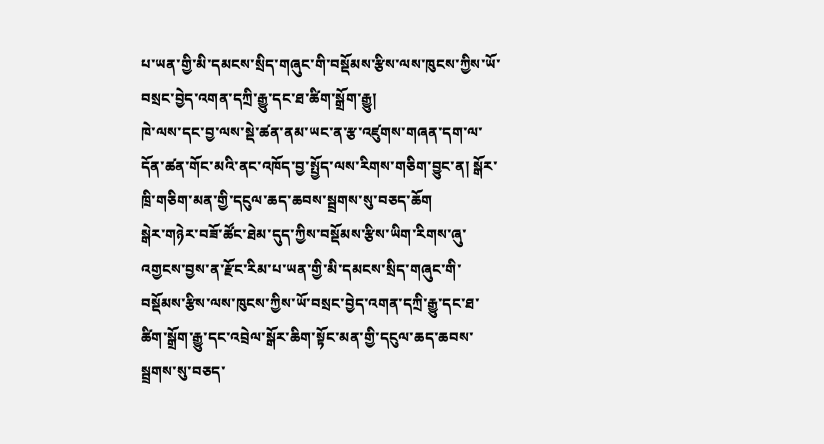པ་ཡན་གྱི་མི་དམངས་སྲིད་གཞུང་གི་བསྡོམས་རྩིས་ལས་ཁུངས་ཀྱིས་ཡོ་བསྲང་བྱེད་འགན་དཀྲི་རྒྱུ་དང་ཐ་ཚིག་སྒྲོག་རྒྱུ།
ཁེ་ལས་དང་བྱ་ལས་སྡེ་ཚན་ནམ་ཡང་ན་རྩ་འཛུགས་གཞན་དག་ལ་དོན་ཚན་གོང་མའི་ནང་འཁོད་བྱ་སྤྱོད་ལས་རིགས་གཅིག་བྱུང་ན། སྒོར་ཁྲི་གཅིག་མན་གྱི་དངུལ་ཆད་ཆབས་སྦྲགས་སུ་བཅད་ཆོག
སྒེར་གཉེར་བཟོ་ཚོང་ཐེམ་དུད་ཀྱིས་བསྡོམས་རྩིས་ཡིག་རིགས་ཞུ་འགྱངས་བྱས་ན་རྫོང་རིམ་པ་ཡན་གྱི་མི་དམངས་སྲིད་གཞུང་གི་བསྡོམས་རྩིས་ལས་ཁུངས་ཀྱིས་ཡོ་བསྲང་བྱེད་འགན་དཀྲི་རྒྱུ་དང་ཐ་ཚིག་སྒྲོག་རྒྱུ་དང་འབྲེལ་སྒོར་ཆིག་སྟོང་མན་གྱི་དངུལ་ཆད་ཆབས་སྦྲགས་སུ་བཅད་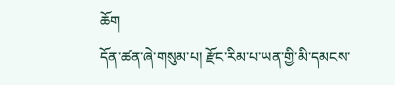ཆོག
དོན་ཚན་ཞེ་གསུམ་པ། རྫོང་རིམ་པ་ཡན་གྱི་མི་དམངས་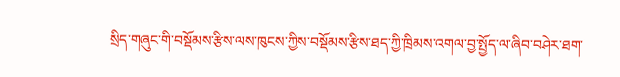སྲིད་གཞུང་གི་བསྡོམས་རྩིས་ལས་ཁུངས་ཀྱིས་བསྡོམས་རྩིས་ཐད་ཀྱི་ཁྲིམས་འགལ་བྱ་སྤྱོད་ལ་ཞིབ་བཤེར་ཐག་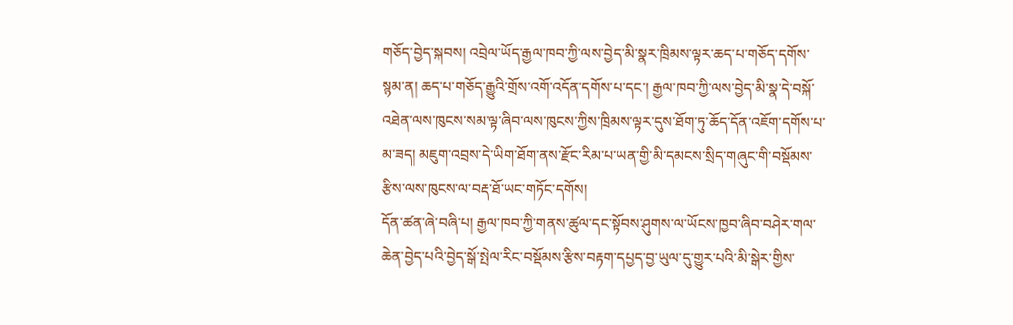གཅོད་བྱེད་སྐབས། འབྲེལ་ཡོད་རྒྱལ་ཁབ་ཀྱི་ལས་བྱེད་མི་སྣར་ཁྲིམས་ལྟར་ཆད་པ་གཅོད་དགོས་སྙམ་ན། ཆད་པ་གཅོད་རྒྱུའི་གྲོས་འགོ་འདོན་དགོས་པ་དང་། རྒྱལ་ཁབ་ཀྱི་ལས་བྱེད་མི་སྣ་དེ་བསྐོ་འཐེན་ལས་ཁུངས་སམ་ལྟ་ཞིབ་ལས་ཁུངས་ཀྱིས་ཁྲིམས་ལྟར་དུས་ཐོག་ཏུ་ཆོད་དོན་འཇོག་དགོས་པ་མ་ཟད། མཇུག་འབྲས་དེ་ཡིག་ཐོག་ནས་རྫོང་རིམ་པ་ཡན་གྱི་མི་དམངས་སྲིད་གཞུང་གི་བསྡོམས་རྩིས་ལས་ཁུངས་ལ་བརྡ་ཐོ་ཡང་གཏོང་དགོས།
དོན་ཚན་ཞེ་བཞི་པ། རྒྱལ་ཁབ་ཀྱི་གནས་ཚུལ་དང་སྟོབས་ཤུགས་ལ་ཡོངས་ཁྱབ་ཞིབ་བཤེར་གལ་ཆེན་བྱེད་པའི་བྱེད་སྒོ་སྤེལ་རིང་བསྡོམས་རྩིས་བརྟག་དཔྱད་བྱ་ཡུལ་དུ་གྱུར་པའི་མི་སྒེར་གྱིས་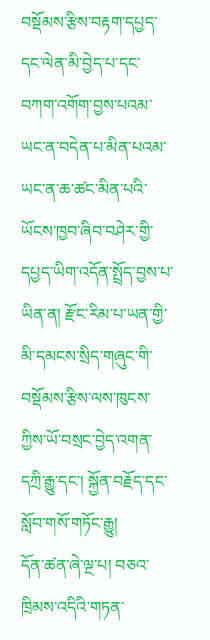བསྡོམས་རྩིས་བརྟག་དཔྱད་དང་ལེན་མི་བྱེད་པ་དང་བཀག་འགོག་བྱས་པའམ་ཡང་ན་བདེན་པ་མིན་པའམ་ཡང་ན་ཆ་ཚང་མིན་པའི་ཡོངས་ཁྱབ་ཞིབ་བཤེར་གྱི་དཔྱད་ཡིག་འདོན་སྤྲོད་བྱས་པ་ཡིན་ན། རྫོང་རིམ་པ་ཡན་གྱི་མི་དམངས་སྲིད་གཞུང་གི་བསྡོམས་རྩིས་ལས་ཁུངས་ཀྱིས་ཡོ་བསྲང་བྱེད་འགན་དཀྲི་རྒྱུ་དང་། སྐྱོན་བརྗོད་དང་སློབ་གསོ་གཏོང་རྒྱུ།
དོན་ཚན་ཞེ་ལྔ་པ། བཅའ་ཁྲིམས་འདིའི་གཏན་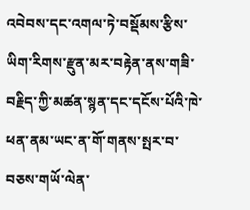འབེབས་དང་འགལ་ཏེ་བསྡོམས་རྩིས་ཡིག་རིགས་རྫུན་མར་བརྟེན་ནས་གཟི་བརྗིད་ཀྱི་མཚན་སྙན་དང་དངོས་པོའི་ཁེ་ཕན་ནམ་ཡང་ན་གོ་གནས་སྤར་བ་བཅས་གཡོ་ལེན་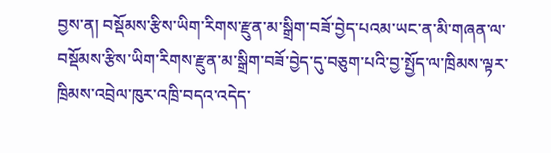བྱས་ན། བསྡོམས་རྩིས་ཡིག་རིགས་རྫུན་མ་སྒྲིག་བཟོ་བྱེད་པའམ་ཡང་ན་མི་གཞན་ལ་བསྡོམས་རྩིས་ཡིག་རིགས་རྫུན་མ་སྒྲིག་བཟོ་བྱེད་དུ་བཅུག་པའི་བྱ་སྤྱོད་ལ་ཁྲིམས་ལྟར་ཁྲིམས་འབྲེལ་ཁུར་འཁྲི་བདའ་འདེད་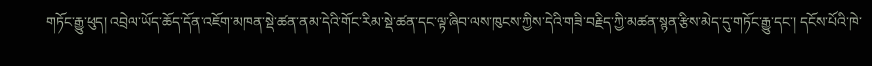གཏོང་རྒྱུ་ཕུད། འབྲེལ་ཡོད་ཆོད་དོན་འཇོག་མཁན་སྡེ་ཚན་ནམ་དེའི་གོང་རིམ་སྡེ་ཚན་དང་ལྟ་ཞིབ་ལས་ཁུངས་ཀྱིས་དེའི་གཟི་བརྗིད་ཀྱི་མཚན་སྙན་རྩིས་མེད་དུ་གཏོང་རྒྱུ་དང་། དངོས་པོའི་ཁེ་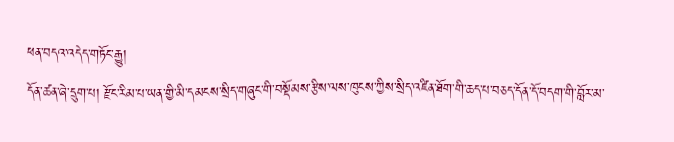ཕན་བདའ་འདེད་གཏོང་རྒྱུ།
དོན་ཚན་ཞེ་དྲུག་པ། རྫོང་རིམ་པ་ཡན་གྱི་མི་དམངས་སྲིད་གཞུང་གི་བསྡོམས་རྩིས་ལས་ཁུངས་ཀྱིས་སྲིད་འཛིན་ཐོག་གི་ཆད་པ་བཅད་དོན་དོ་བདག་གི་བློར་མ་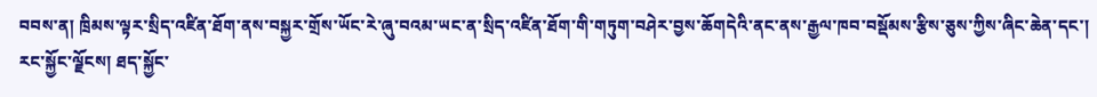བབས་ན། ཁྲིམས་ལྟར་སྲིད་འཛིན་ཐོག་ནས་བསྐྱར་གྲོས་ཡོང་རེ་ཞུ་བའམ་ཡང་ན་སྲིད་འཛིན་ཐོག་གི་གཏུག་བཤེར་བྱས་ཆོགདེའི་ནང་ནས་རྒྱལ་ཁབ་བསྡོམས་རྩིས་ཅུས་ཀྱིས་ཞིང་ཆེན་དང་། རང་སྐྱོང་ལྗོངས། ཐད་སྐྱོང་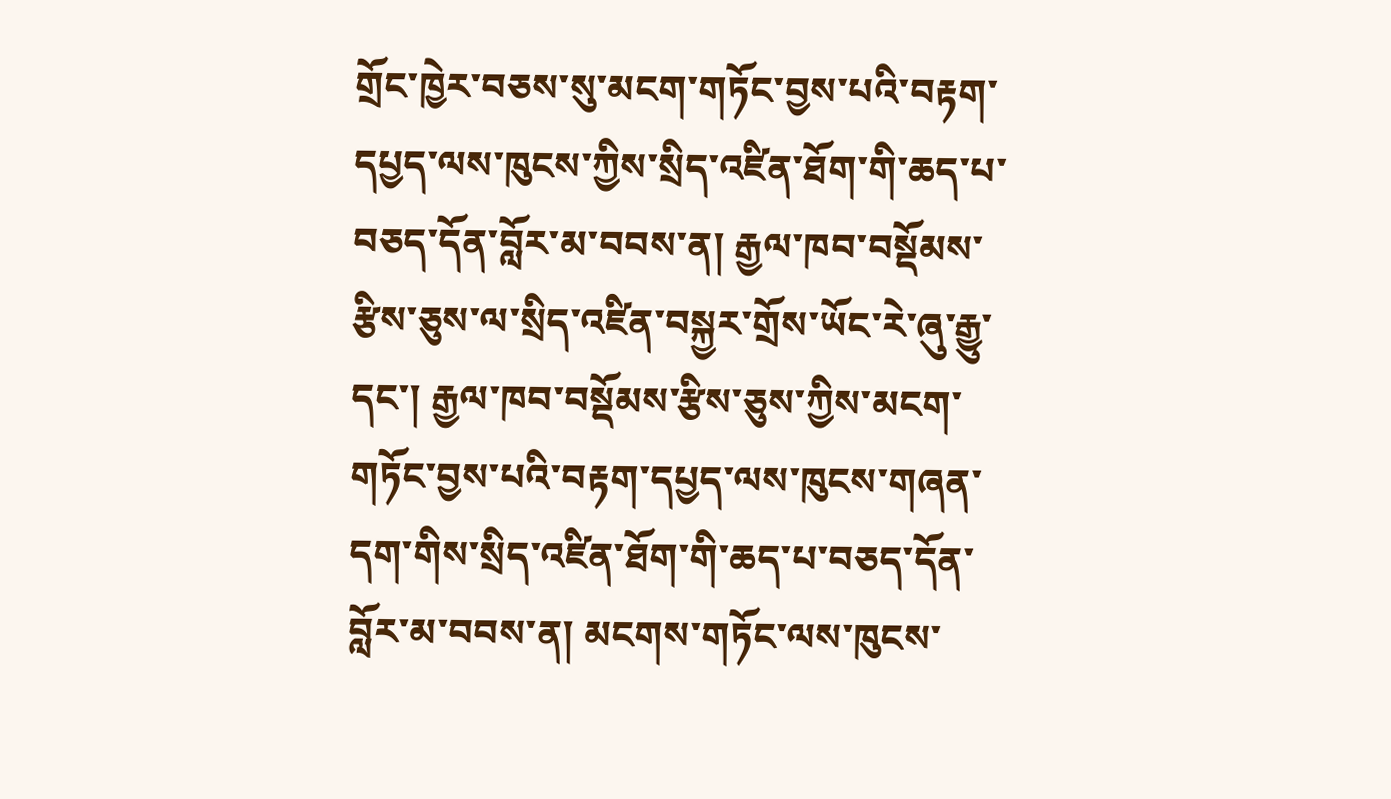གྲོང་ཁྱེར་བཅས་སུ་མངག་གཏོང་བྱས་པའི་བརྟག་དཔྱད་ལས་ཁུངས་ཀྱིས་སྲིད་འཛིན་ཐོག་གི་ཆད་པ་བཅད་དོན་བློར་མ་བབས་ན། རྒྱལ་ཁབ་བསྡོམས་རྩིས་ཅུས་ལ་སྲིད་འཛིན་བསྐྱར་གྲོས་ཡོང་རེ་ཞུ་རྒྱུ་དང་། རྒྱལ་ཁབ་བསྡོམས་རྩིས་ཅུས་ཀྱིས་མངག་གཏོང་བྱས་པའི་བརྟག་དཔྱད་ལས་ཁུངས་གཞན་དག་གིས་སྲིད་འཛིན་ཐོག་གི་ཆད་པ་བཅད་དོན་བློར་མ་བབས་ན། མངགས་གཏོང་ལས་ཁུངས་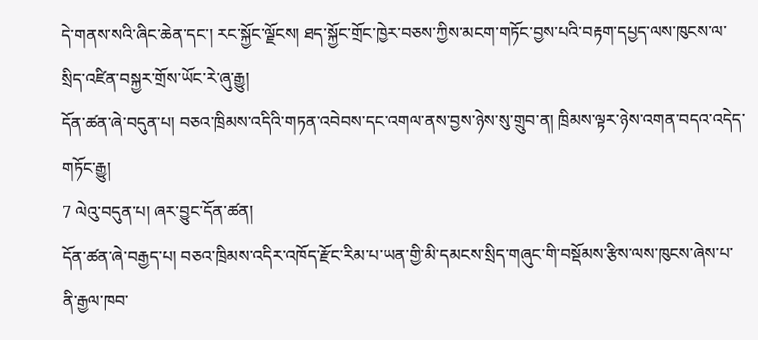དེ་གནས་སའི་ཞིང་ཆེན་དང་། རང་སྐྱོང་ལྗོངས། ཐད་སྐྱོང་གྲོང་ཁྱེར་བཅས་ཀྱིས་མངག་གཏོང་བྱས་པའི་བརྟག་དཔྱད་ལས་ཁུངས་ལ་སྲིད་འཛིན་བསྐྱར་གྲོས་ཡོང་རེ་ཞུ་རྒྱུ།
དོན་ཚན་ཞེ་བདུན་པ། བཅའ་ཁྲིམས་འདིའི་གཏན་འབེབས་དང་འགལ་ནས་བྱས་ཉེས་སུ་གྲུབ་ན། ཁྲིམས་ལྟར་ཉེས་འགན་བདའ་འདེད་གཏོང་རྒྱུ།
7 ལེའུ་བདུན་པ། ཞར་བྱུང་དོན་ཚན།
དོན་ཚན་ཞེ་བརྒྱད་པ། བཅའ་ཁྲིམས་འདིར་འཁོད་རྫོང་རིམ་པ་ཡན་གྱི་མི་དམངས་སྲིད་གཞུང་གི་བསྡོམས་རྩིས་ལས་ཁུངས་ཞེས་པ་ནི་རྒྱལ་ཁབ་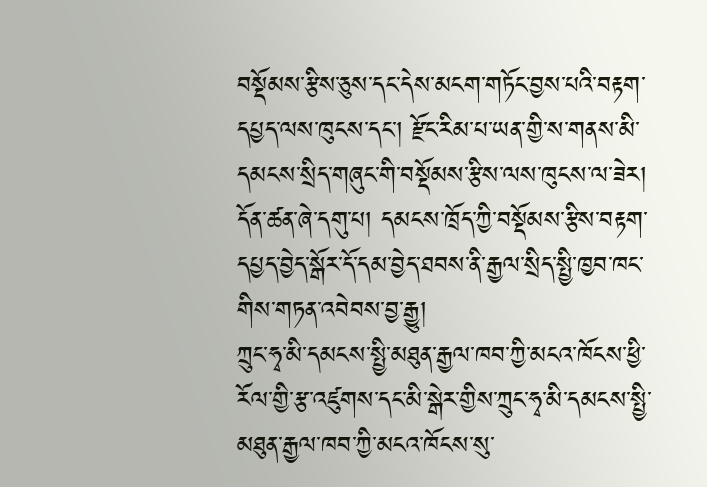བསྡོམས་རྩིས་ཅུས་དང་དེས་མངག་གཏོང་བྱས་པའི་བརྟག་དཔྱད་ལས་ཁུངས་དང་། རྫོང་རིམ་པ་ཡན་གྱི་ས་གནས་མི་དམངས་སྲིད་གཞུང་གི་བསྡོམས་རྩིས་ལས་ཁུངས་ལ་ཟེར།
དོན་ཚན་ཞེ་དགུ་པ། དམངས་ཁྲོད་ཀྱི་བསྡོམས་རྩིས་བརྟག་དཔྱད་བྱེད་སྒོར་དོ་དམ་བྱེད་ཐབས་ནི་རྒྱལ་སྲིད་སྤྱི་ཁྱབ་ཁང་གིས་གཏན་འབེབས་བྱ་རྒྱུ།
ཀྲུང་ཧྭ་མི་དམངས་སྤྱི་མཐུན་རྒྱལ་ཁབ་ཀྱི་མངའ་ཁོངས་ཕྱི་རོལ་གྱི་རྩ་འཛུགས་དང་མི་སྒེར་གྱིས་ཀྲུང་ཧྭ་མི་དམངས་སྤྱི་མཐུན་རྒྱལ་ཁབ་ཀྱི་མངའ་ཁོངས་སུ་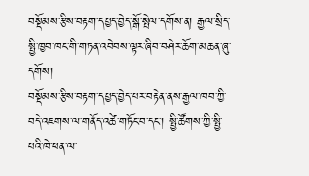བསྡོམས་རྩིས་བརྟག་དཔྱད་བྱེད་སྒོ་སྤེལ་དགོས་ན། རྒྱལ་སྲིད་སྤྱི་ཁྱབ་ཁང་གི་གཏན་འབེབས་ལྟར་ཞིབ་བཤེར་ཆོག་མཆན་ཞུ་དགོས།
བསྡོམས་རྩིས་བརྟག་དཔྱད་བྱེད་པར་བརྟེན་ནས་རྒྱལ་ཁབ་ཀྱི་བདེ་འཇགས་ལ་གནོད་འཚེ་གཏོང་བ་དང་། སྤྱི་ཚོགས་ཀྱི་སྤྱི་པའི་ཁེ་ཕན་ལ་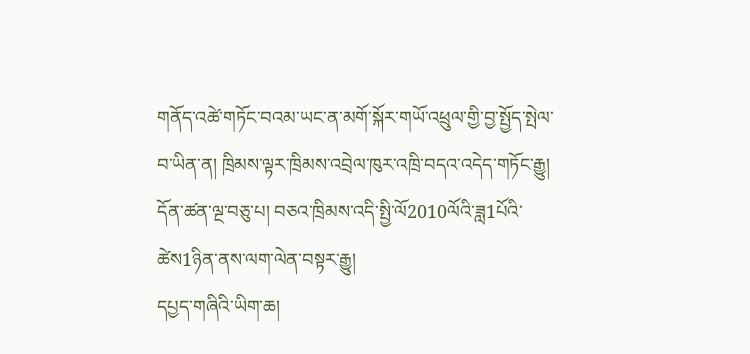གནོད་འཚེ་གཏོང་བའམ་ཡང་ན་མགོ་སྐོར་གཡོ་འཕྲུལ་གྱི་བྱ་སྤྱོད་སྤེལ་བ་ཡིན་ན། ཁྲིམས་ལྟར་ཁྲིམས་འབྲེལ་ཁུར་འཁྲི་བདའ་འདེད་གཏོང་རྒྱུ།
དོན་ཚན་ལྔ་བཅུ་པ། བཅའ་ཁྲིམས་འདི་སྤྱི་ལོ2010ལོའི་ཟླ1པོའི་ཚེས1ཉིན་ནས་ལག་ལེན་བསྟར་རྒྱུ།
དཔྱད་གཞིའི་ཡིག་ཆ།